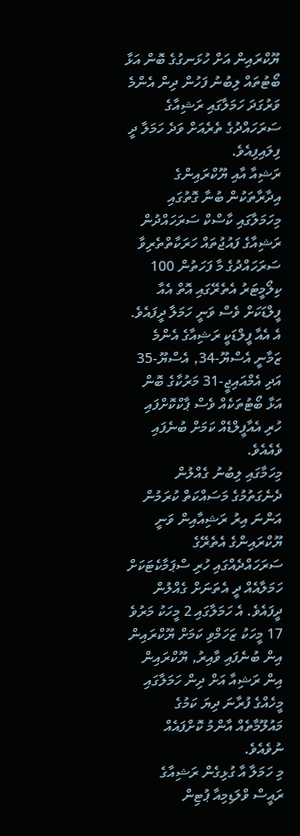ޔޫކްރައިން އަށް ހުޅަނގުގެ ބޮން އަޅާ ބޯޓުތައް ލިބުނު ފަހުން ދިން އެންމެ ވަރުގަދަ ހަމަލާގައި ރަޝިއާގެ ސަރަހައްދުގެ ތެރެއަށް ވަދެ ހަމަލާ ދީ ފިލައިފިއެވެ.
ރަޝިއާ އާއި ޔޫކްރައިންގެ އިދާރާތަކުން ބުނާ ގޮތުގައި މިހަމަލާގައި ކާސްކް ސަރަހައްދުން ރަޝިއާގެ ފައުޖުތައް ހަރަކާތްތެރިވާ ސަރަހައްދުގެ މާ ފަހަތުން 100 ކިލޯމީޓަރު އެތެރޭގައި އޮތް އެއާ ފީލްޑަކަށް ވެސް ވަނީ ހަމަލާ ދީފައެވެ. އެ އެއާ ފީލްޑަކީ ރަޝިއާގެ އެންމެ ޒަމާނީ އެސްޔޫ-34, އެސްޔޫ-35 އަދި އެމްއައިޖީ-31 މަރުކާގެ ބޮން އަޅާ ބޯޓުތަކެއް ވެސް ޕާކްކޮށްފައި ހުރި އެއާފީލްޑެއް ކަމަށް ބުނެފައި ވެއެއެވެ.
މިހަމާގައި ލިބުނު ގެއްލުން ދެނެގަތުމުގެ މަސައްކަތް ކުރަމުން އަންނަ އިރު ރަޝިއާއިން ވަނީ ޔޫކްރައިންގެ އެތެރޭގެ ސަރަހައްދެއްގައި ހުރި ސްޕަމާކެޓަކަށް ހަމަލާއެއް ދީ އެތަނަށް ގެއްލުން ދީފައެވެ. އެ ހަމަލާގައި 2 މީހަކު މަރުވެ 17 މީހަކު ޒަހަމްވި ކަމަށް ޔޫކްރައިން އިން ބުނެފައި ވާއިރު, ޔޫކްރައިން އިން ރަޝިއާ އަށް ދިން ހަމަލާގައި މީހެއްގެ ފުރާނަ ދިޔަ ކަމުގެ މައުލޫމާތެއް އާންމު ކޮށްފައެއް ނުވެއެވެ.
މި ހަމަލާ އާ ގުޅިގެން ރަޝިއާގެ ރައީސް ވްލަޑިމިއާ ޕުޓިން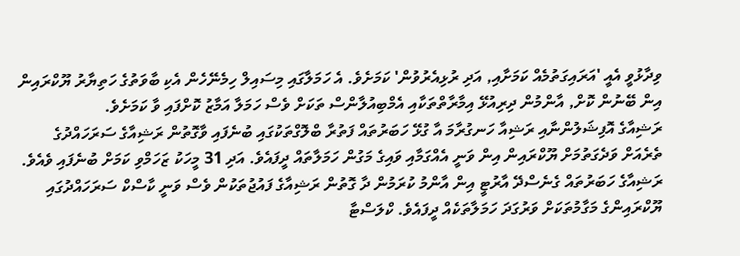ވިދާޅުވީ އެއީ 'އަރައިގަތުމެއް ކަމަށާއި, އަދި ރުޅިއެރުވުން' ކަމަށެވެ. އެ ހަމަލާގައި މިސައިލް ހިމެނޭހެން އެކި ބާވަތުގެ ހަތިޔާރު ޔޫކްރައިން އިން ބޭނުން ކޮށް, އާންމުން ދިރިއުޅޭ އިމާރާތްތަކާއި އެމްބިއުލާންސް ތަކަށް ވެސް ހަމަލާ އަމާޒު ކޮށްފައި ވާ ކަމަށެވެ.
ރަޝިއާގެ އޮފިޝަލުންނާއި ރަޝިއާ ހަނގުރާމަ އާ ގުޅޭ ހަބަރުތައް ފަތުރާ ބްލޮގްތަކުގައި ބުނެފައި ވާގޮތުން ރަޝިއާގެ ސަރަހައްދުގެ ތެރެއަށް ވަދެގަތުމަށް ޔޫކްރައިން އިން ވަނީ އެއްގަމާއި ވައިގެ މަގުން ހަމަލާތައް ދީފައެވެ. އަދި 31 މީހަކު ޒަހަމްވި ކަމަށް ބުނެފައި ވެއެވެ.
ރަޝިއާގެ ހަބަރުތައް ގެނެސްދޭ އާރުޓީ އިން އާންމު ކުރަމުން ދާ ގޮތުން ރަޝިއާގެ ފައުޖުތަކުން ވެސް ވަނީ ކާސްކް ސަރަހައްދުގައި ޔޫކްރައިންގެ މަގާމުތަކަށް ވަރުގަދަ ހަމަލާތަކެއް ދީފައެވެ. ކްލަސްޓާ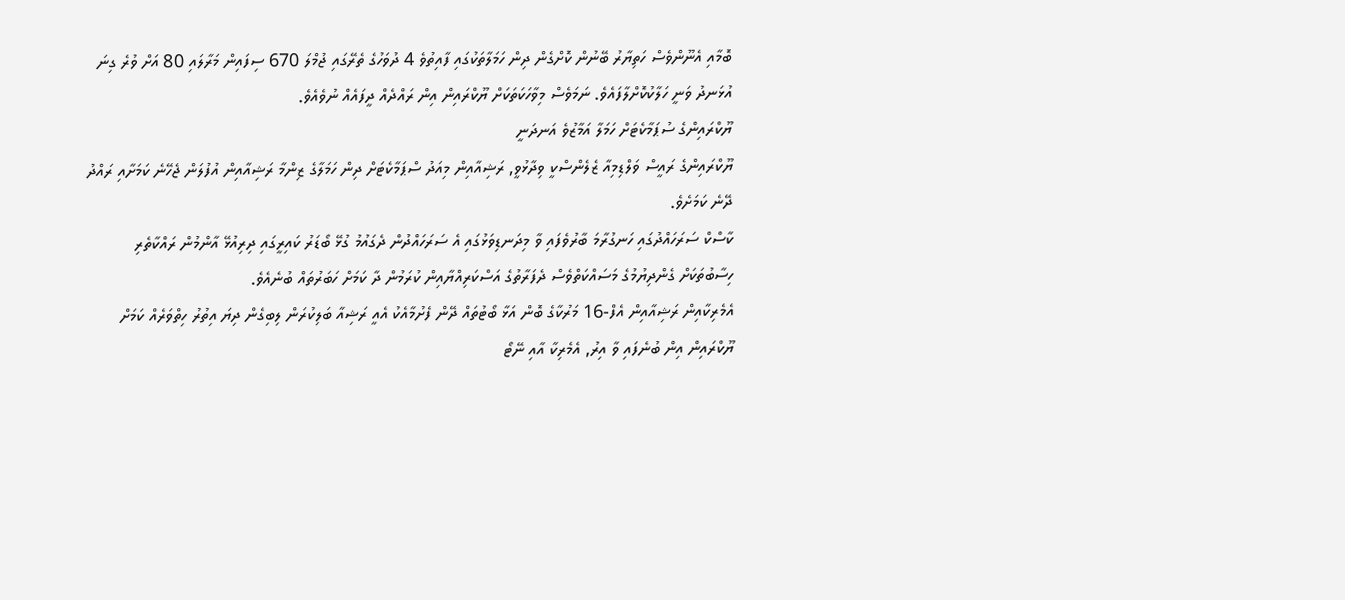ބޮމާއި އެނޫންވެސް ހަތިޔާރު ބޭނުން ކޮށްގެން ދިން ހަމަލާތަކުގައި ފާއިތުވެ 4 ދުވަހުގެ ތެރޭގައި ޖުމްލަ 670 ސިފައިން މަރާލައި 80 އަށް ވުރެ ގިނަ އުޅަނދު ވަނީ ހަލާކުކޮށްލާފައެވެ. ނަމަވެސް މިވާހަކަތަކަށް ޔޫކްރައިން އިން ރައްދެއް ދީފައެއް ނުވެއެވެ.
ޔޫކްރައިންގެ ސުޕަމާކެޓަށް ހަމަލާ އަމާޒުވެ އަނދަނީ
ޔޫކްރައިންގެ ރައީސް ވަލްޑިމިއާ ޒެލެންސްކީ ވިދާޅުވީ, ރަޝިއާއިން މިއަދު ސްޕަމާކެޓަށް ދިން ހަމަލާގެ ޒިންމާ ރަޝިއާއިން އުފުލަން ޖެހޭނެ ކަމަށާއި ރައްދު ދޭނެ ކަމަށެވެ.
ކާސްކް ސަރަހައްދުގައި ހަނގުރާމަ ބާރުވެފައި ވާ މިދަނޑިވަޅުގައި އެ ސަރަހައްދުން ދެގައުމު ގުޅޭ ބޯޑަރު ކައިރީގައި ދިރިއުޅޭ އާންމުން ރައްކާތެރި ހިސާބުތަކަށް ގެންދިޔުމުގެ މަސައްކަތްވެސް ދެފަރާތުގެ އަސްކަރިއްޔާއިން ކުރަމުން ދާ ކަމަށް ހަބަރުތައް ބުނެއެވެ.
އެމެރިކާއިން ރަޝިއާއިން އެފް-16 މަރުކާގެ ބޮން އަޅާ ބޯޓުތައް ދޭން ފެށުމާއެކު އެއީ ރަޝިއާ ބަލިކުރަން ލިބިގެން ދިޔަ އިތުރު ހިތްވަރެއް ކަމަށް ޔޫކްރައިން އިން ބުނެފައި ވާ އިރު, އެމެރިކާ އާއި ނޭޓޯ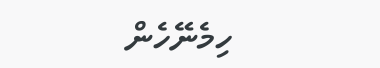ހިމެނޭހެން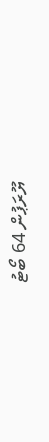ޔޫރަޕުން 64 ބޯޓު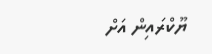ޔޫކްރައިން އަށް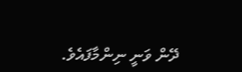ދޭން ވަނީ ނިންމާފައެވެ.